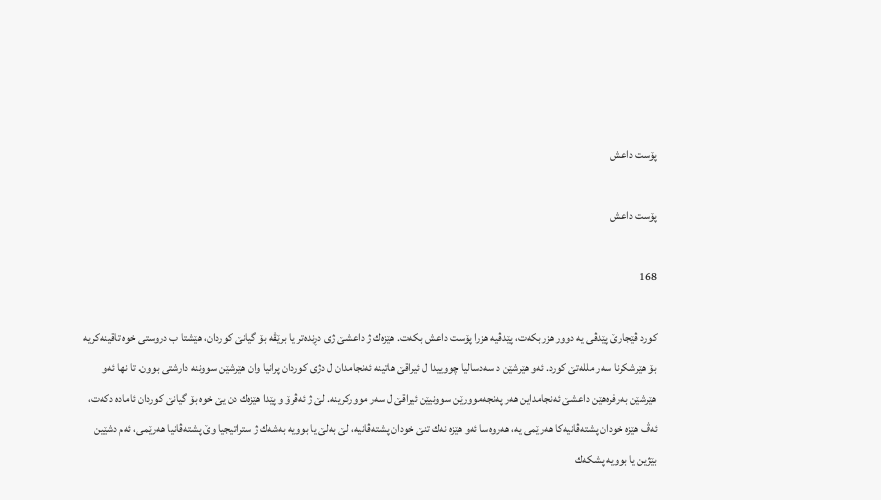پۆست داعش

پۆست داعش

168

كورد ڤێجارێ پێدڤی یه‌ دوور هزربكه‌ت، پێدڤیه‌ هزرا پۆست داعش بكه‌ت. هێزه‌ك ژ داعشێ ژی دڕنده‌تر یا برێڤه‌ بۆ گیانێ كوردان، هێشتا ب دروستی خوه‌ تاقینه‌كریه‌ بۆ هێرشكرنا سه‌ر ملله‌تێ كورد. ئه‌و هێرشێن د سه‌دسالیا چووییدا ل ئیراقێ هاتینه‌ ئه‌نجامدان ل دژی كوردان پرانیا وان هێرشێن سووننه‌ دارشتی بوون. تا نها ئه‌و هێرشێن به‌رفره‌هێن داعشێ ئه‌نجامداین هه‌ر په‌نجه‌موورێن سوونیێن ئیراقێ ل سه‌ر مووركرینه‌. لێ ژ ئه‌ڤرۆ و پێدا هێزه‌ك دن یێ خوه‌ بۆ گیانێ كوردان ئاماده‌ دكه‌ت، ئه‌ڤ هێزه‌ خودان پشته‌ڤانیه‌كا هه‌رێمی یه‌، هه‌روه‌سا ئه‌و هێزه‌ نه‌ك تنێ خودان پشته‌ڤانیه‌، لێ به‌لێ یا بوویه‌ به‌شه‌ك ژ ستراتیجیا وێ پشته‌ڤانیا هه‌رێمی، ئه‌م دشێین بێژین یا بوویه‌ پشكه‌ك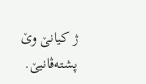ژ كیانێ وێ پشته‌ڤانیێ.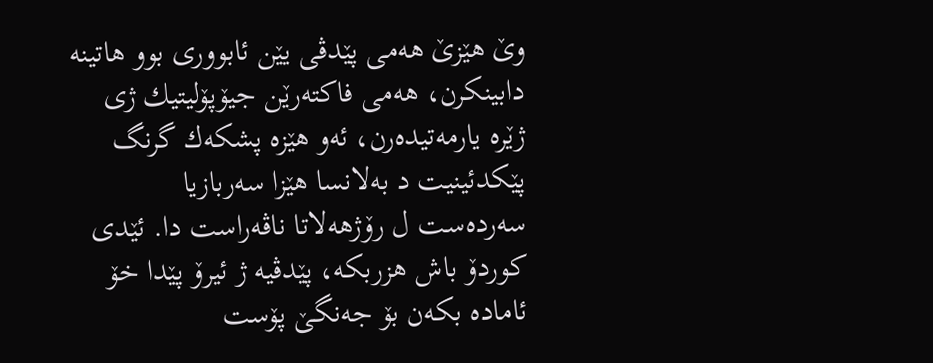وێ هێزێ هه‌می پێدڤی یێن ئابووری بوو هاتینه‌ دابینكرن، هه‌می فاكته‌رێن جیۆپۆلیتیك ژی ژێره‌ یارمه‌تیده‌رن، ئه‌و هێزه‌ پشكه‌ك گرنگ پێكدئینیت د به‌لانسا هێزا سه‌ربازیا سه‌رده‌ست ل رۆژهه‌لاتا ناڤه‌راست دا. ئێدی كوردۆ باش هزربكه‌، پێدڤیه‌ ژ ئیرۆ پێدا خۆ ئاماده‌ بكه‌ن بۆ جه‌نگێ پۆست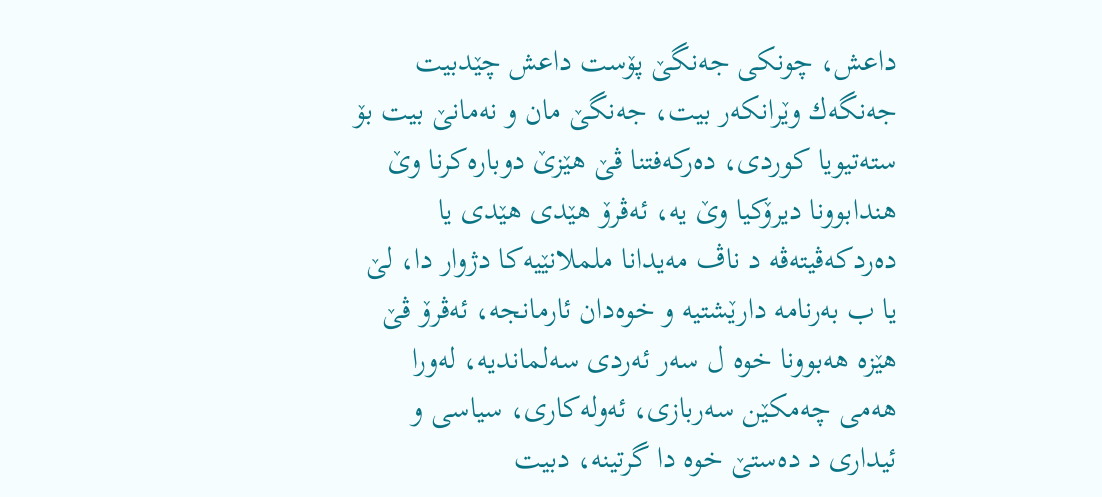داعش، چونكی جه‌نگێ پۆست داعش چێدبیت جه‌نگه‌ك وێرانكه‌ر بیت، جه‌نگێ مان و نه‌مانێ بیت بۆ سته‌تیویا كوردی، ده‌ركه‌فتنا ڤێ هێزێ دوباره‌كرنا وێ هندابوونا دیرۆكیا وێ یه‌، ئه‌ڤرۆ هێدی هێدی یا ده‌ردكه‌ڤیته‌ڤه‌ د ناڤ مه‌یدانا ململانێیه‌كا دژوار دا، لێ یا ب به‌رنامه‌ دارێشتیه‌ و خوه‌دان ئارمانجه‌، ئه‌ڤرۆ ڤێ هێزه‌ هه‌بوونا خوه‌ ل سه‌ر ئه‌ردی سه‌لماندیه‌، له‌ورا هه‌می چه‌مكێن سه‌ربازی، ئه‌وله‌كاری، سیاسی و ئیداری د ده‌ستێ خوه‌ دا گرتینه‌، دبیت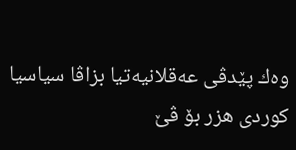وه‌ك پێدڤی عه‌قلانیه‌تیا بزاڤا سیاسیا كوردی هزر بۆ ڤێ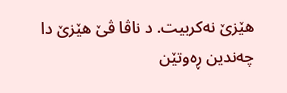هێزێ نه‌كربیت. د ناڤا ڤێ هێزێ دا چه‌ندین ڕه‌وتێن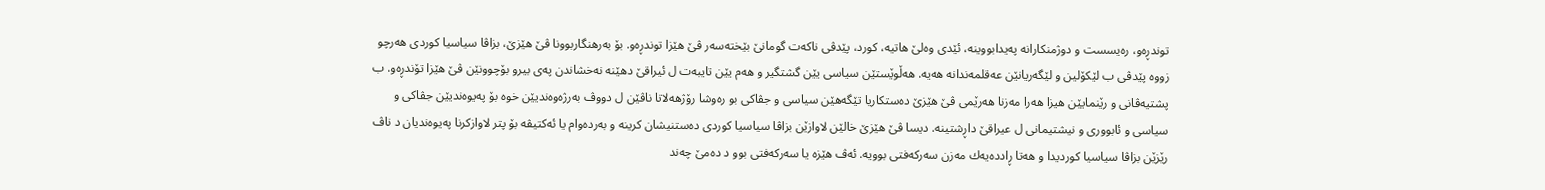توندڕه‌و، ره‌یسست و دوژمنكارانه‌ په‌یدابووینه‌، ئێدی وه‌لێ هاتیه‌، كورد، پێدڤی ناكه‌ت گومانێ بێخته‌سه‌ر ڤێ هێزا توندڕه‌و. بۆ به‌رهنگاربوونا ڤێ هێزێ، بزاڤا سیاسیا كوردی هه‌رچو زووه‌ پێدڤی ب لێكۆلین و لێگه‌ریانێن عه‌قلمه‌ندانه‌ هه‌یه‌. هه‌ڵوێستێن سیاسی یێن گشتگیر و هه‌م یێن تایبه‌ت ل ئیراقێ دهێنه‌ نه‌خشاندن په‌ی بیرو بۆچوونێن ڤێ هێزا تۆندڕه‌و. ب پشتیه‌ڤانی و رێنمایێن هیزا هه‌را مه‌زنا هه‌رێمی ڤێ هێزێ ده‌ستكاریا تێگه‌هێن سیاسی و جڤاكی بو ره‌وشا رۆژهه‌لاتا ناڤێن ل دووڤ به‌رژه‌وه‌ندیێن خوه‌ بۆ په‌یوه‌ندیێن جڤاكی و سیاسی و ئابووری و نیشتیمانی ل عیراقێ داڕشتینه‌. دیسا ڤێ هێزێ خالێن لاوازێن بزاڤا سیاسیا كوردی ده‌ستنیشان كرینه‌ و به‌رده‌وام یا ئه‌كتیڤه‌ بۆ پتر لاوازكرنا په‌یوه‌ندیان د ناڤ رێزێن بزاڤا سیاسیا كوردیدا و هه‌تا ڕادده‌یه‌ك مه‌زن سه‌ركه‌فتی بوویه‌. ئه‌ڤ هێزه‌ یا سه‌ركه‌فتی بوو د ده‌مێ چه‌ند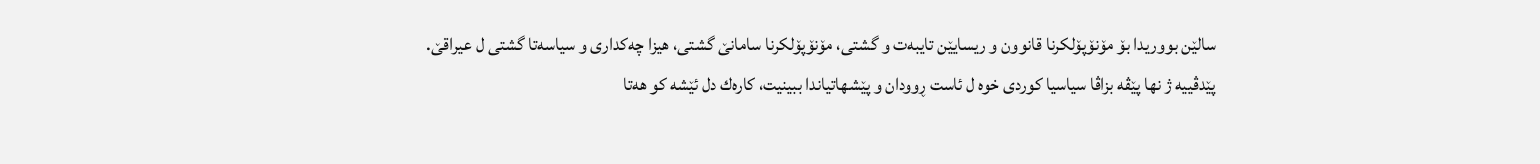سالێن بووریدا بۆ مۆنۆپۆلكرنا قانوون و ریسایێن تایبه‌ت و گشتی، مۆنۆپۆلكرنا سامانێ گشتی، هیزا چه‌كداری و سیاسه‌تا گشتی ل عیراقێ.
پێدڤییه‌ ژ نها پێڤه‌ بزاڤا سیاسیا كوردی خوه‌ ل ئاست ڕوودان و پێشهاتیاندا ببینیت، كاره‌ك دل ئێشه‌ كو هه‌تا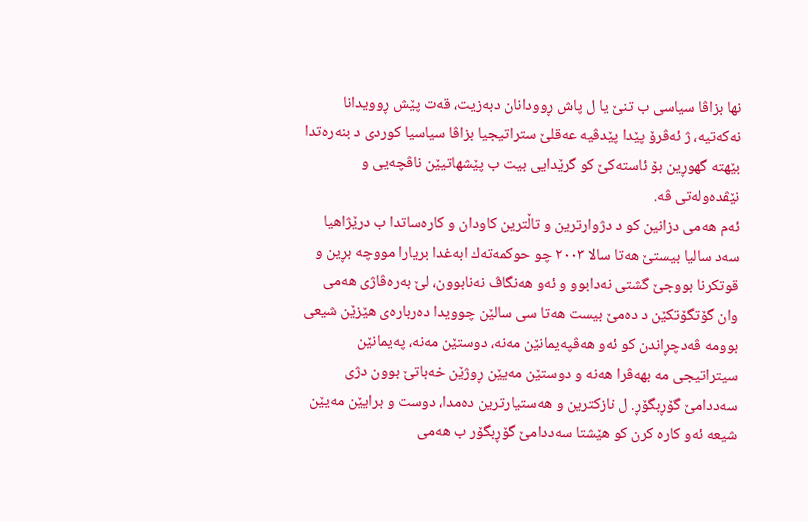نها بزاڤا سیاسی ب تنێ یا ل پاش ڕوودانان دبه‌زیت، قه‌ت پێش ڕوویدانا نه‌كه‌تیه‌، ژ ئه‌ڤرۆ پێدا پێدڤیه‌ عه‌قلێ ستراتیجیا بزاڤا سیاسیا كوردی د بنه‌ره‌تدا بێهته‌ گهوڕین بۆ ئاسته‌كێ كو گرێدایی بیت ب پێشهاتیێن ناڤچه‌یی و نێڤده‌وله‌تی ڤه‌.
ئه‌م هه‌می دزانین كو د دژوارترین و تاڵترین كاودان و كاره‌ساتدا ب درێژاهیا سه‌د سالیا بیستێ هه‌تا سالا ٢٠٠٣ چو حوكمه‌ته‌ك ابه‌غدا بریارا مووچه‌ بڕین و قوتكرنا بووجێ گشتی نه‌دابوو و ئه‌و هه‌نگاڤ نه‌نابوون، لێ به‌ره‌ڤاژی هه‌می وان گۆتگۆتكێن د ده‌مێ بیست هه‌تا سی سالێن چوویدا ده‌رباره‌ی هێزێن شیعی بوومه‌ ڤه‌دچڕاندن كو ئه‌و هه‌ڤپه‌یمانێن مه‌نه‌، دوستێن مه‌نه‌، په‌یمانێن سیتراتیجی مه‌ بهه‌ڤرا هه‌نه‌ و دوستێن مه‌یێن ڕوژێن خه‌باتێ بوون دژی سه‌ددامێ گۆڕبگۆڕ. ل نازكترین و هه‌ستیارترین ده‌مدا، دوست و برایێن مه‌یێن شیعه‌ ئه‌و كاره‌ كرن كو هێشتا سه‌ددامێ گۆڕبگۆر ب هه‌می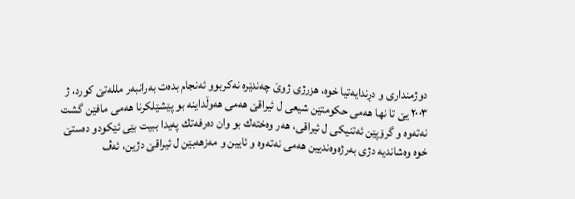دوژمنداری و دڕندایه‌تیا خوه‌، هزرژی ژوێ چه‌ندێره‌ نه‌كربوو ئه‌نجام بده‌ت به‌رانبه‌ر ملله‌تێ كورد، ژ ٢٠٠٣ یێ تا نها هه‌می حكومتێن شیعی ل ئیراقێ هه‌می هه‌وڵداینه‌ بو پێشێلكرنا هه‌می مافێن گشت نه‌ته‌وه‌ و گرۆپێن ئه‌تنیكی ل ئیراقی، هه‌ر وه‌خته‌ك بو وان ده‌رفه‌تك په‌یدا ببیت بێی ئێكودو ده‌ستێ خوه‌ وه‌شاندیه‌ دژی به‌رژه‌وه‌ندیین هه‌می نه‌ته‌وه‌ و ئایین و مه‌زهه‌بێن ل ئیراقێ دژین، ئه‌ڤ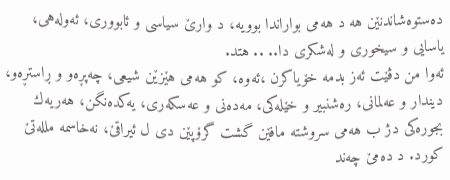ده‌ستوه‌شاندنێن هه‌ د هه‌می بواراندا بوویه‌، د وارێ سیاسی و ئابووری، ئه‌وله‌هی، یاسایی و سیخوری و له‌شكری دا.. .. هتد.
ئه‌وا من دڤێت ئه‌ز بدمه‌ خۆیاكرن ،ئه‌وه‌، كو هه‌می هێزێن شیعی، چه‌پڕه‌و و ڕاستڕه‌و، دیندار و عه‌لمانی، ره‌شنبیر و خێله‌كی، مه‌ده‌نی و عه‌سكه‌ری، یه‌كده‌نگن، هه‌ریه‌ك بجوره‌كی دژ ب هه‌می سروشته‌ مافێن گشت گرۆپێن دی ل ئیراقێ، نه‌خاسمه‌ ملله‌تێ كورد. د ده‌مێ چه‌ند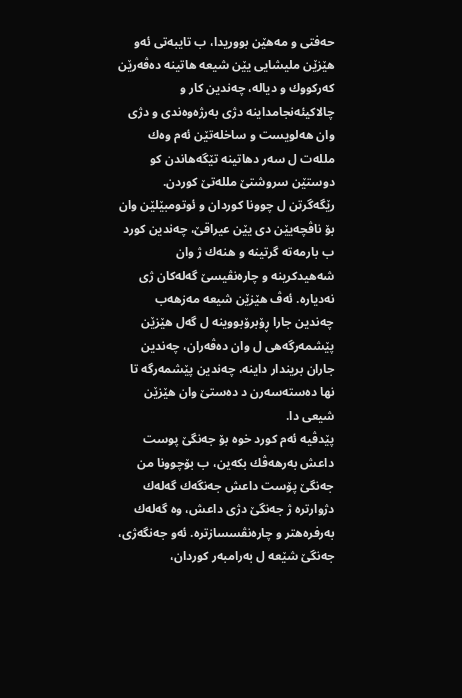حه‌فتی و مه‌هێن بووریدا، ب تایبه‌تی ئه‌و هێزێن ملیشایی یێن شیعه‌ هاتینه‌ ده‌ڤه‌رێن كه‌ركووك و دیاله‌، چه‌ندین كار و چالاكیئه‌نجامداینه‌ دژی به‌رژه‌وه‌ندی و دژی وان هه‌لویست و ساخله‌تێن ئه‌م وه‌ك ملله‌ت ل سه‌ر دهاتینه‌ تێگه‌هاندن كو دوستێن سروشتێ ملله‌تێ كوردن. رێگه‌گرتن ل چوونا كوردان و ئوتومبێلێن وان بۆ ناڤچه‌یێن دی یێن عیراقێ، چه‌ندین كورد ب بارمه‌ته‌ گرتینه‌ و هنه‌ك ژ وان شه‌هیدكرینه‌ و چاره‌نڤیسێ گه‌له‌كان ژی نه‌دیاره‌. ئه‌ڤ هێزێن شیعه‌ مه‌زهه‌ب چه‌ندین جارا ڕۆبرۆبووینه‌ ل گه‌ل هێزێن پێشمه‌رگه‌هی ل وان ده‌ڤه‌ران، چه‌ندین جاران بریندار داینه‌، چه‌ندین پێشمه‌رگه‌ تا نها ده‌سته‌سه‌رن د ده‌ستێ وان هێزێن شیعی دا.
پێدڤیه‌ ئه‌م كورد خوه‌ بۆ جه‌نگێ پوست داعش به‌رهه‌ڤك بكه‌ین، ب بۆچوونا من جه‌نگێ پۆست داعش جه‌نگه‌ك گه‌له‌ك دژوارتره‌ ژ جه‌نگێ دژی داعش، وه‌ گه‌له‌ك به‌رفره‌هتر و چاره‌نڤسسازتره‌. ئه‌و جه‌نگه‌ژی، جه‌نگێ شێعه‌ ل به‌رامبه‌ر كوردان،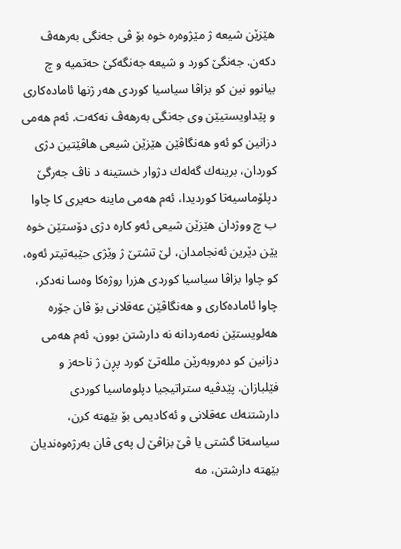هێزێن شیعه‌ ژ مێژوه‌ره‌ خوه‌ بۆ ڤی جه‌نگی به‌رهه‌ڤ دكه‌ن. جه‌نگێ كورد و شیعه‌ جه‌نگه‌كێ حه‌تمیه‌ و چ بیانوو نین كو بزاڤا سیاسیا كوردی هه‌ر ژنها ئاماده‌كاری و پێداویستیێن وی جه‌نگی به‌رهه‌ڤ نه‌كه‌ت. ئه‌م هه‌می دزانین كو ئه‌و هه‌نگاڤێن هێزێن شیعی هاڤێتین دژی كوردان، برینه‌ك گه‌له‌ك دژوار خستینه‌ د ناڤ جه‌رگێ دپلۆماسیه‌تا كوردیدا، ئه‌م هه‌می ماینه‌ حه‌یری كا چاوا ب چ ووژدان هێزێن شیعی ئه‌و كاره‌ دژی دۆستێن خوه‌ یێن دێرین ئه‌نجامدان، لێ تشتێ ژ وێژی حێبه‌تیتر ئه‌وه‌، كو چاوا بزاڤا سیاسیا كوردی هزرا روژه‌كا وه‌سا نه‌دكر، چاوا ئاماده‌كاری و هه‌نگاڤێن عه‌قلانی بۆ ڤان جۆره‌ هه‌لویستێن نه‌مه‌ردانه‌ نه‌ دارشتن بوون، ئه‌م هه‌می دزانین كو ده‌روبه‌رێن ملله‌تێ كورد پڕن ژ ناحه‌ز و فێلبازان. پێدڤیه‌ ستراتیجیا دپلوماسیا كوردی دارشتنه‌ك عه‌قلانی و ئه‌كادیمی بۆ بێهته‌ كرن، سیاسه‌تا گشتی یا ڤێ بزاڤێ ل په‌ی ڤان به‌رژه‌وه‌ندیان بێهته‌ دارشتن، مه‌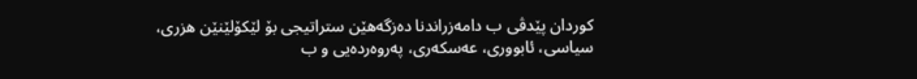كوردان پێدڤی ب دامه‌زراندنا ده‌زگه‌هێن ستراتیجی بۆ لێكۆلێنێن هزری، سیاسی، ئابووری، عه‌سكه‌ری، په‌روه‌رده‌یی و ب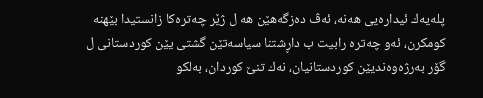پله‌یه‌ك ئیداره‌یی هه‌نه‌، ئه‌ڤ ده‌زگه‌هێن هه‌ ل ژێر چه‌تره‌كا زانستیدا بێهنه‌ كومكرن، ئه‌و چه‌تره‌ رابیت ب داڕشتنا سیاسه‌تێن گشتی یێن كوردستانی ل گۆر به‌رژه‌وه‌ندیێن كوردستانیان، نه‌ك تنێ كوردان، به‌لكو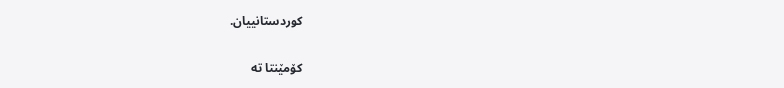كوردستانییان.

کۆمێنتا تە